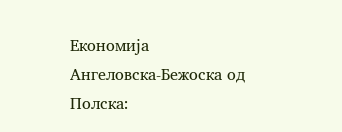Економија
Ангеловска-Бежоска од Полска: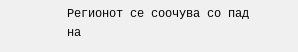Регионот се соочува со пад на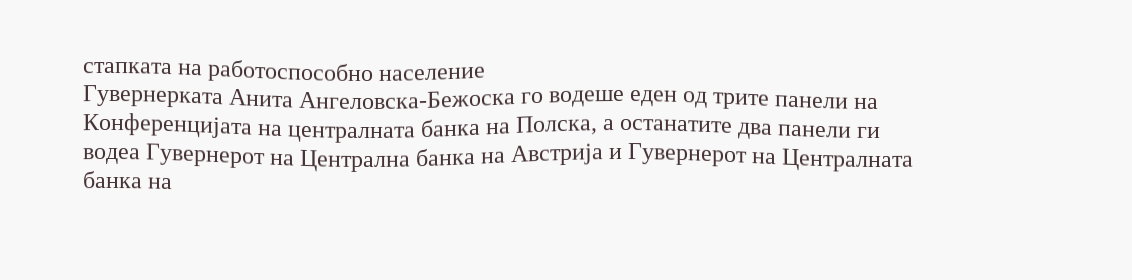стапката на работоспособно население
Гувернерката Анита Ангеловска-Бежоска го водеше еден од трите панели на Конференцијата на централната банка на Полска, а останатите два панели ги водеа Гувернерот на Централна банка на Австрија и Гувернерот на Централната банка на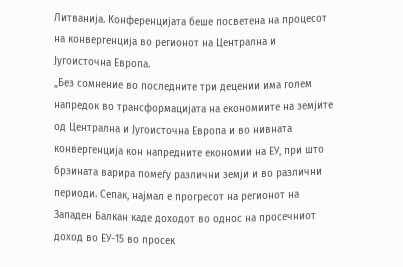Литванија. Конференцијата беше посветена на процесот на конвергенција во регионот на Централна и Југоисточна Европа.
„Без сомнение во последните три децении има голем напредок во трансформацијата на економиите на земјите од Централна и Југоисточна Европа и во нивната конвергенција кон напредните економии на ЕУ, при што брзината варира помеѓу различни земји и во различни периоди. Сепак, најмал е прогресот на регионот на Западен Балкан каде доходот во однос на просечниот доход во ЕУ-15 во просек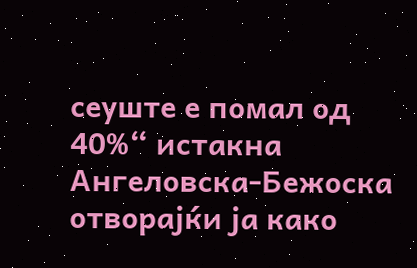сеуште е помал од 40%“ истакна Ангеловска-Бежоска отворајќи ја како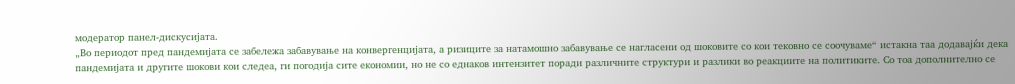модератор панел-дискусијата.
„Во периодот пред пандемијата се забележа забавување на конвергенцијата, а ризиците за натамошно забавување се нагласени од шоковите со кои тековно се соочуваме“ истакна таа додавајќи дека пандемијата и другите шокови кои следеа, ги погодија сите економии, но не со еднаков интензитет поради различните структури и разлики во реакциите на политиките. Со тоа дополнително се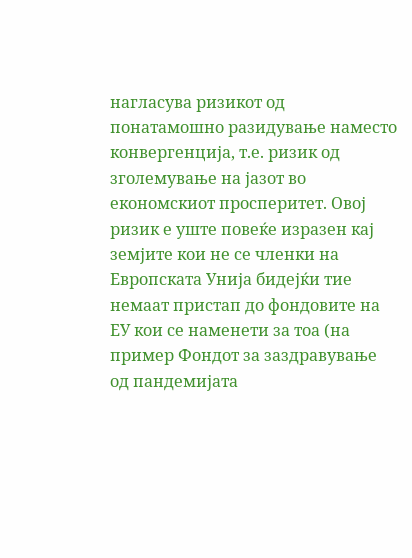нагласува ризикот од понатамошно разидување наместо конвергенција, т.е. ризик од зголемување на јазот во економскиот просперитет. Овој ризик е уште повеќе изразен кај земјите кои не се членки на Европската Унија бидејќи тие немаат пристап до фондовите на ЕУ кои се наменети за тоа (на пример Фондот за заздравување од пандемијата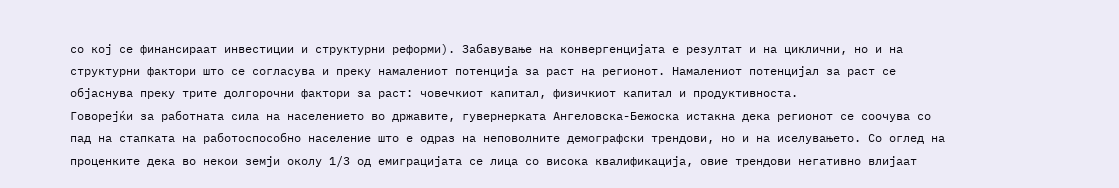со кој се финансираат инвестиции и структурни реформи). Забавување на конвергенцијата е резултат и на циклични, но и на структурни фактори што се согласува и преку намалениот потенција за раст на регионот. Намалениот потенцијал за раст се објаснува преку трите долгорочни фактори за раст: човечкиот капитал, физичкиот капитал и продуктивноста.
Говорејќи за работната сила на населението во државите, гувернерката Ангеловска-Бежоска истакна дека регионот се соочува со пад на стапката на работоспособно население што е одраз на неповолните демографски трендови, но и на иселувањето. Со оглед на проценките дека во некои земји околу 1/3 од емиграцијата се лица со висока квалификација, овие трендови негативно влијаат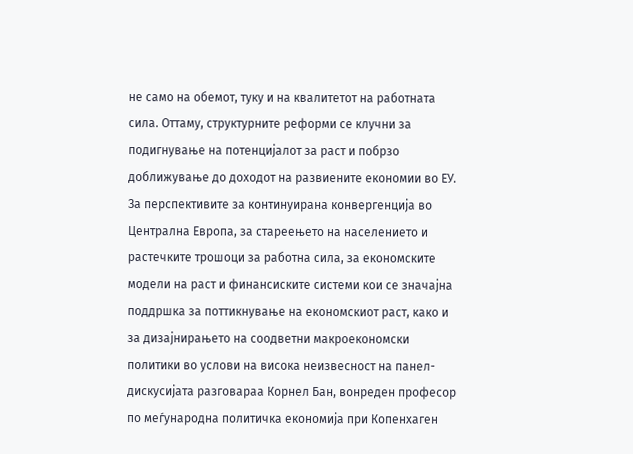не само на обемот, туку и на квалитетот на работната сила. Оттаму, структурните реформи се клучни за подигнување на потенцијалот за раст и побрзо доближување до доходот на развиените економии во ЕУ.
За перспективите за континуирана конвергенција во Централна Европа, за стареењето на населението и растечките трошоци за работна сила, за економските модели на раст и финансиските системи кои се значајна поддршка за поттикнување на економскиот раст, како и за дизајнирањето на соодветни макроекономски политики во услови на висока неизвесност на панел-дискусијата разговараа Корнел Бан, вонреден професор по меѓународна политичка економија при Копенхаген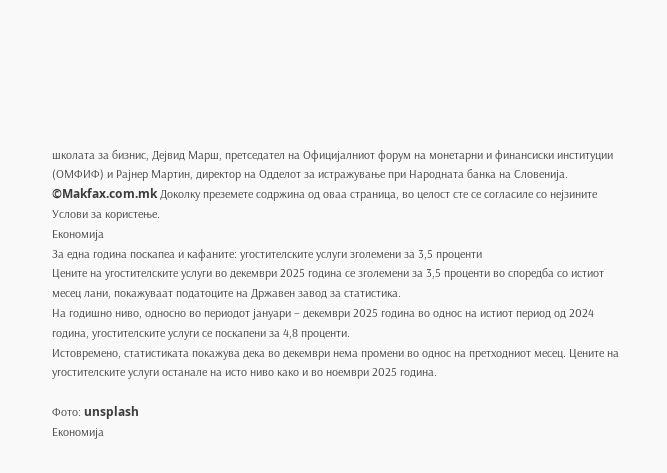школата за бизнис, Дејвид Марш, претседател на Официјалниот форум на монетарни и финансиски институции (ОМФИФ) и Рајнер Мартин, директор на Одделот за истражување при Народната банка на Словенија.
©Makfax.com.mk Доколку преземете содржина од оваа страница, во целост сте се согласиле со нејзините Услови за користење.
Економија
За една година поскапеа и кафаните: угостителските услуги зголемени за 3,5 проценти
Цените на угостителските услуги во декември 2025 година се зголемени за 3,5 проценти во споредба со истиот месец лани, покажуваат податоците на Државен завод за статистика.
На годишно ниво, односно во периодот јануари – декември 2025 година во однос на истиот период од 2024 година, угостителските услуги се поскапени за 4,8 проценти.
Истовремено, статистиката покажува дека во декември нема промени во однос на претходниот месец. Цените на угостителските услуги останале на исто ниво како и во ноември 2025 година.

Фото: unsplash
Економија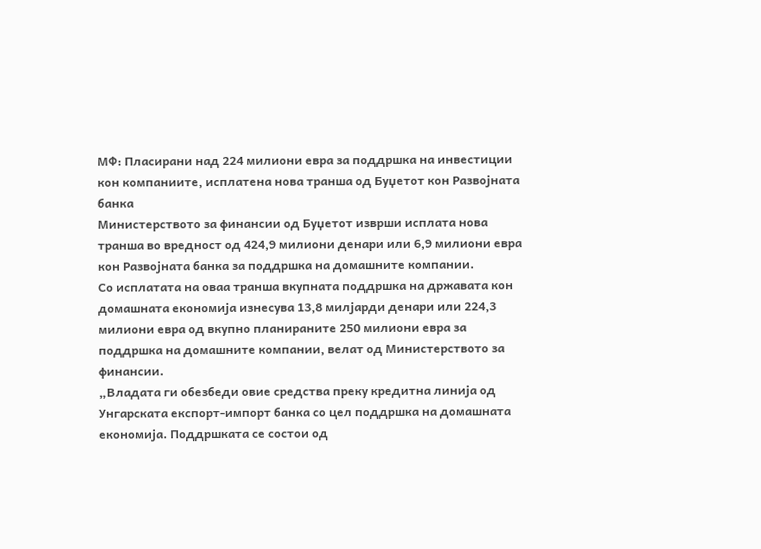МФ: Пласирани над 224 милиони евра за поддршка на инвестиции кон компаниите, исплатена нова транша од Буџетот кон Развојната банка
Министерството за финансии од Буџетот изврши исплата нова транша во вредност од 424,9 милиони денари или 6,9 милиони евра кон Развојната банка за поддршка на домашните компании.
Со исплатата на оваа транша вкупната поддршка на државата кон домашната економија изнесува 13,8 милјарди денари или 224,3 милиони евра од вкупно планираните 250 милиони евра за поддршка на домашните компании, велат од Министерството за финансии.
„Владата ги обезбеди овие средства преку кредитна линија од Унгарската експорт-импорт банка со цел поддршка на домашната економија. Поддршката се состои од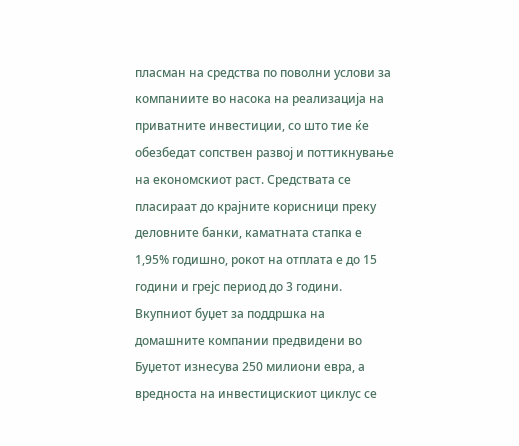пласман на средства по поволни услови за компаниите во насока на реализација на приватните инвестиции, со што тие ќе обезбедат сопствен развој и поттикнување на економскиот раст. Средствата се пласираат до крајните корисници преку деловните банки, каматната стапка е 1,95% годишно, рокот на отплата е до 15 години и грејс период до 3 години.
Вкупниот буџет за поддршка на домашните компании предвидени во Буџетот изнесува 250 милиони евра, а вредноста на инвестицискиот циклус се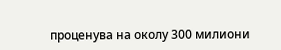проценува на околу 300 милиони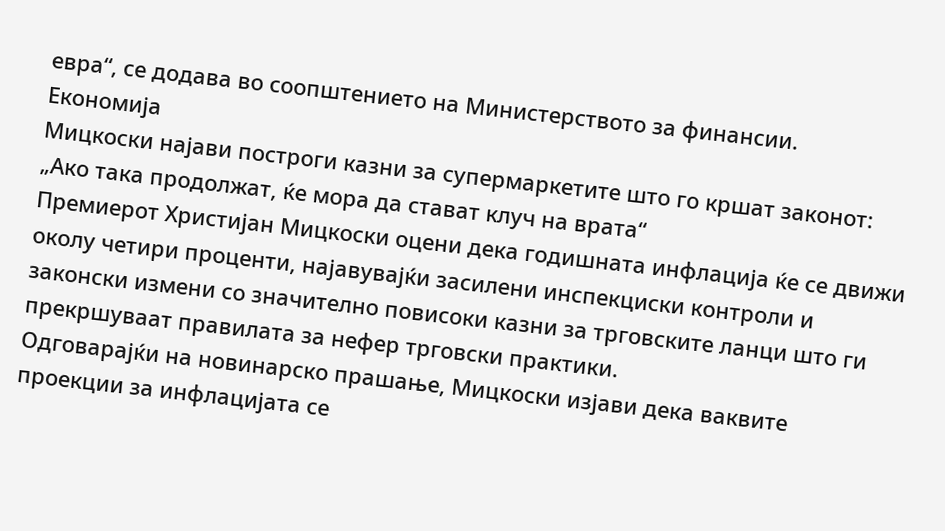евра“, се додава во соопштението на Министерството за финансии.
Економија
Мицкоски најави построги казни за супермаркетите што го кршат законот: „Ако така продолжат, ќе мора да стават клуч на врата“
Премиерот Христијан Мицкоски оцени дека годишната инфлација ќе се движи околу четири проценти, најавувајќи засилени инспекциски контроли и законски измени со значително повисоки казни за трговските ланци што ги прекршуваат правилата за нефер трговски практики.
Одговарајќи на новинарско прашање, Мицкоски изјави дека ваквите проекции за инфлацијата се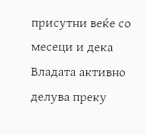присутни веќе со месеци и дека Владата активно делува преку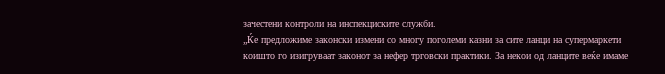зачестени контроли на инспекциските служби.
„Ќе предложиме законски измени со многу поголеми казни за сите ланци на супермаркети коишто го изигруваат законот за нефер трговски практики. За некои од ланците веќе имаме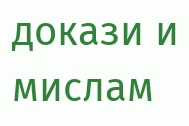докази и мислам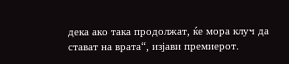дека ако така продолжат, ќе мора клуч да стават на врата“, изјави премиерот.